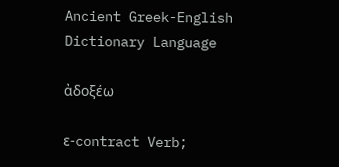Ancient Greek-English Dictionary Language

ἀδοξέω

ε-contract Verb;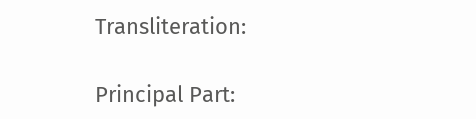Transliteration:

Principal Part: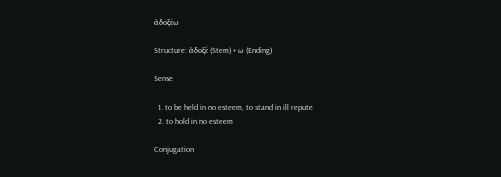ἀδοξέω

Structure: ἀδοξέ (Stem) + ω (Ending)

Sense

  1. to be held in no esteem, to stand in ill repute
  2. to hold in no esteem

Conjugation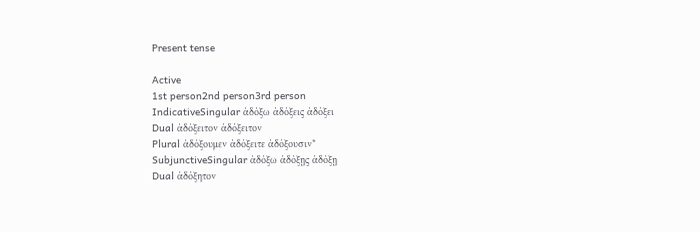Present tense

Active
1st person2nd person3rd person
IndicativeSingular ἀδόξω ἀδόξεις ἀδόξει
Dual ἀδόξειτον ἀδόξειτον
Plural ἀδόξουμεν ἀδόξειτε ἀδόξουσιν*
SubjunctiveSingular ἀδόξω ἀδόξῃς ἀδόξῃ
Dual ἀδόξητον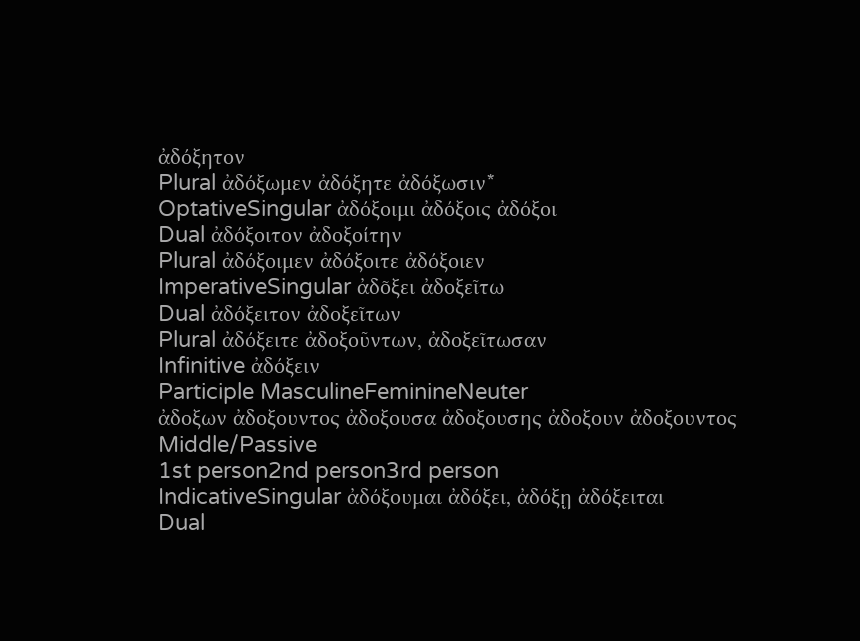ἀδόξητον
Plural ἀδόξωμεν ἀδόξητε ἀδόξωσιν*
OptativeSingular ἀδόξοιμι ἀδόξοις ἀδόξοι
Dual ἀδόξοιτον ἀδοξοίτην
Plural ἀδόξοιμεν ἀδόξοιτε ἀδόξοιεν
ImperativeSingular ἀδο͂ξει ἀδοξεῖτω
Dual ἀδόξειτον ἀδοξεῖτων
Plural ἀδόξειτε ἀδοξοῦντων, ἀδοξεῖτωσαν
Infinitive ἀδόξειν
Participle MasculineFeminineNeuter
ἀδοξων ἀδοξουντος ἀδοξουσα ἀδοξουσης ἀδοξουν ἀδοξουντος
Middle/Passive
1st person2nd person3rd person
IndicativeSingular ἀδόξουμαι ἀδόξει, ἀδόξῃ ἀδόξειται
Dual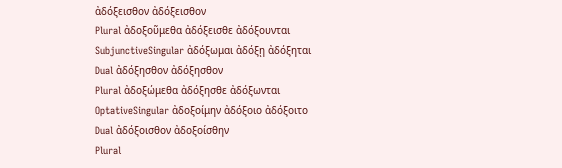ἀδόξεισθον ἀδόξεισθον
Plural ἀδοξοῦμεθα ἀδόξεισθε ἀδόξουνται
SubjunctiveSingular ἀδόξωμαι ἀδόξῃ ἀδόξηται
Dual ἀδόξησθον ἀδόξησθον
Plural ἀδοξώμεθα ἀδόξησθε ἀδόξωνται
OptativeSingular ἀδοξοίμην ἀδόξοιο ἀδόξοιτο
Dual ἀδόξοισθον ἀδοξοίσθην
Plural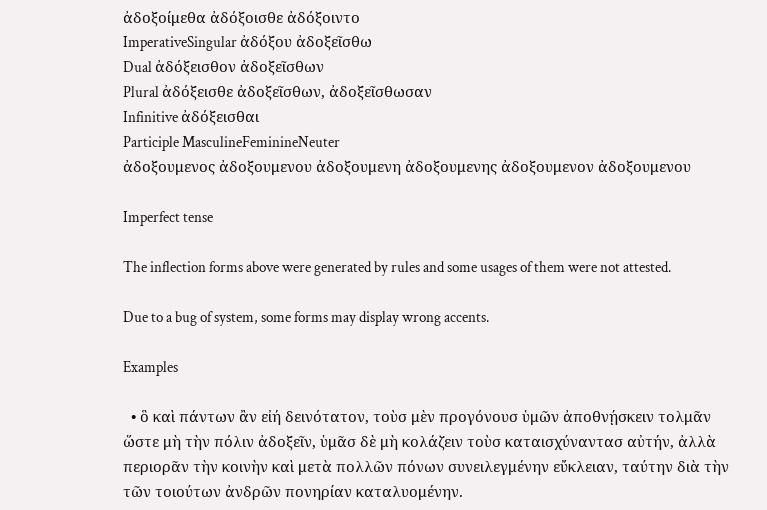ἀδοξοίμεθα ἀδόξοισθε ἀδόξοιντο
ImperativeSingular ἀδόξου ἀδοξεῖσθω
Dual ἀδόξεισθον ἀδοξεῖσθων
Plural ἀδόξεισθε ἀδοξεῖσθων, ἀδοξεῖσθωσαν
Infinitive ἀδόξεισθαι
Participle MasculineFeminineNeuter
ἀδοξουμενος ἀδοξουμενου ἀδοξουμενη ἀδοξουμενης ἀδοξουμενον ἀδοξουμενου

Imperfect tense

The inflection forms above were generated by rules and some usages of them were not attested.

Due to a bug of system, some forms may display wrong accents.

Examples

  • ὃ καὶ πάντων ἂν εἰή δεινότατον, τοὺσ μὲν προγόνουσ ὑμῶν ἀποθνῄσκειν τολμᾶν ὥστε μὴ τὴν πόλιν ἀδοξεῖν, ὑμᾶσ δὲ μὴ κολάζειν τοὺσ καταισχύναντασ αὐτήν, ἀλλὰ περιορᾶν τὴν κοινὴν καὶ μετὰ πολλῶν πόνων συνειλεγμένην εὔκλειαν, ταύτην διὰ τὴν τῶν τοιούτων ἀνδρῶν πονηρίαν καταλυομένην.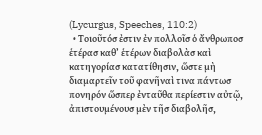(Lycurgus, Speeches, 110:2)
  • Τοιοῦτόσ ἐστιν ἐν πολλοῖσ ὁ ἄνθρωποσ ἑτέρασ καθ’ ἑτέρων διαβολὰσ καὶ κατηγορίασ κατατίθησιν, ὥστε μὴ διαμαρτεῖν τοῦ φανῆναὶ τινα πάντωσ πονηρόν ὥσπερ ἐνταῦθα περίεστιν αὐτῷ, ἀπιστουμένουσ μὲν τῆσ διαβολῆσ,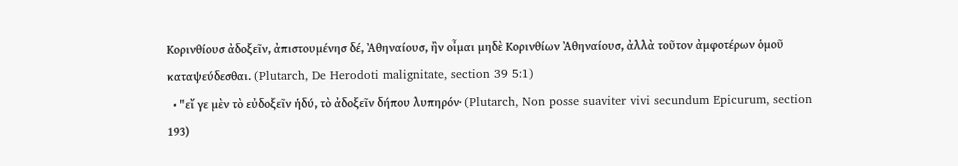Κορινθίουσ ἀδοξεῖν, ἀπιστουμένησ δέ, Ἀθηναίουσ, ἢν οἶμαι μηδὲ Κορινθίων Ἀθηναίουσ, ἀλλὰ τοῦτον ἀμφοτέρων ὁμοῦ καταψεύδεσθαι. (Plutarch, De Herodoti malignitate, section 39 5:1)
  • "εἴ γε μὲν τὸ εὐδοξεῖν ἡδύ, τὸ ἀδοξεῖν δήπου λυπηρόν· (Plutarch, Non posse suaviter vivi secundum Epicurum, section 193)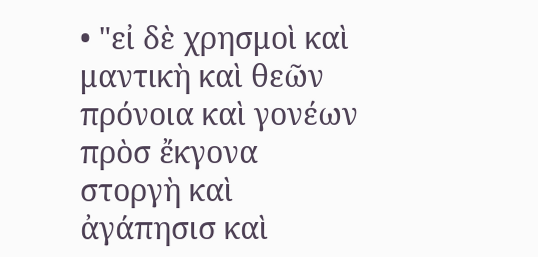• "εἰ δὲ χρησμοὶ καὶ μαντικὴ καὶ θεῶν πρόνοια καὶ γονέων πρὸσ ἔκγονα στοργὴ καὶ ἀγάπησισ καὶ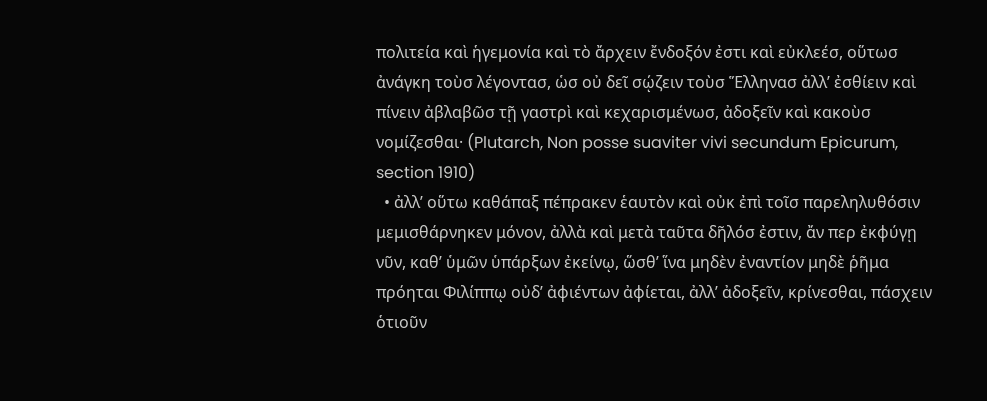πολιτεία καὶ ἡγεμονία καὶ τὸ ἄρχειν ἔνδοξόν ἐστι καὶ εὐκλεέσ, οὕτωσ ἀνάγκη τοὺσ λέγοντασ, ὡσ οὐ δεῖ σῴζειν τοὺσ Ἕλληνασ ἀλλ’ ἐσθίειν καὶ πίνειν ἀβλαβῶσ τῇ γαστρὶ καὶ κεχαρισμένωσ, ἀδοξεῖν καὶ κακοὺσ νομίζεσθαι· (Plutarch, Non posse suaviter vivi secundum Epicurum, section 1910)
  • ἀλλ’ οὕτω καθάπαξ πέπρακεν ἑαυτὸν καὶ οὐκ ἐπὶ τοῖσ παρεληλυθόσιν μεμισθάρνηκεν μόνον, ἀλλὰ καὶ μετὰ ταῦτα δῆλόσ ἐστιν, ἄν περ ἐκφύγῃ νῦν, καθ’ ὑμῶν ὑπάρξων ἐκείνῳ, ὥσθ’ ἵνα μηδὲν ἐναντίον μηδὲ ῥῆμα πρόηται Φιλίππῳ οὐδ’ ἀφιέντων ἀφίεται, ἀλλ’ ἀδοξεῖν, κρίνεσθαι, πάσχειν ὁτιοῦν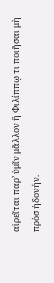αἱρεῖται παρ’ ὑμῖν μᾶλλον ἢ Φιλίππῳ τι ποιῆσαι μὴ πρὸσ ἡδονήν.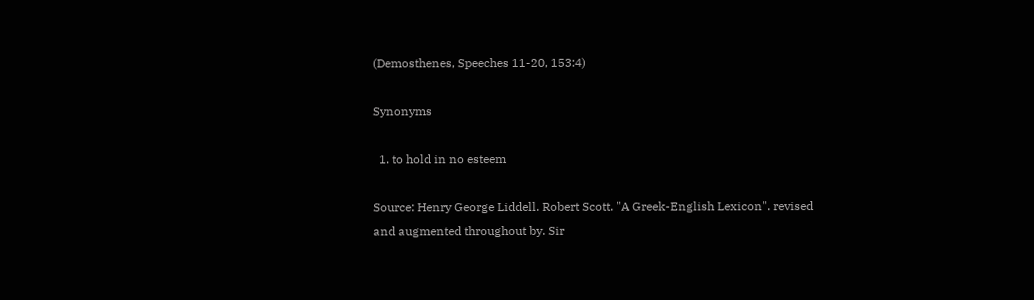(Demosthenes, Speeches 11-20, 153:4)

Synonyms

  1. to hold in no esteem

Source: Henry George Liddell. Robert Scott. "A Greek-English Lexicon". revised and augmented throughout by. Sir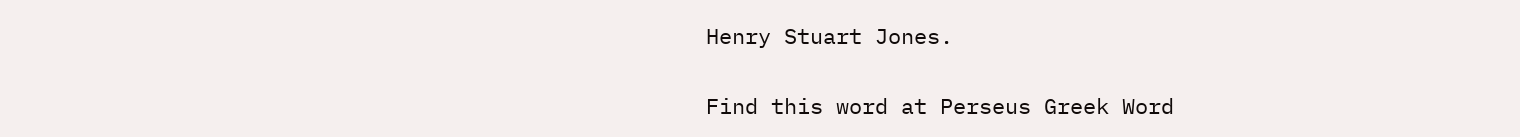Henry Stuart Jones.

Find this word at Perseus Greek Word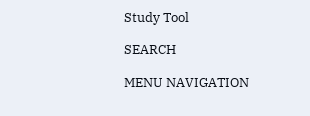Study Tool

SEARCH

MENU NAVIGATION